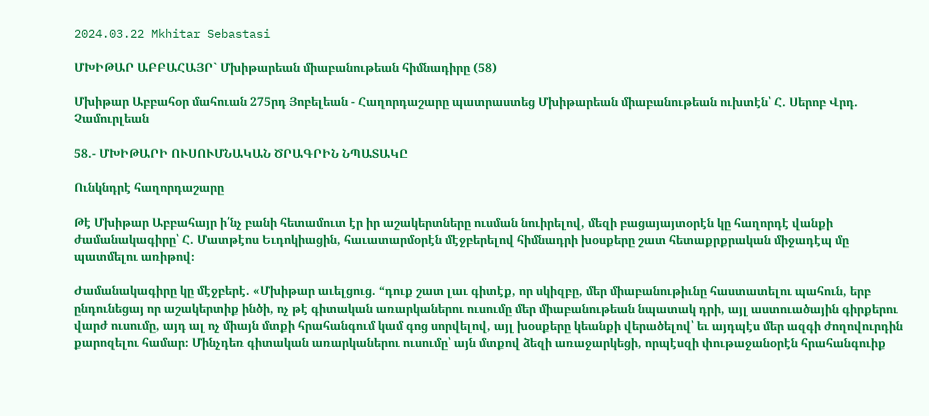2024.03.22 Mkhitar Sebastasi

ՄԽԻԹԱՐ ԱԲԲԱՀԱՅՐ` Մխիթարեան միաբանութեան հիմնադիրը (58)

Մխիթար Աբբահօր մահուան 275րդ Յոբելեան - Հաղորդաշարը պատրաստեց Մխիթարեան միաբանութեան ուխտէն՝ Հ. Սերոբ Վրդ. Չամուրլեան

58.- ՄԽԻԹԱՐԻ ՈՒՍՈՒՄՆԱԿԱՆ ԾՐԱԳՐԻՆ ՆՊԱՏԱԿԸ

Ունկնդրէ հաղորդաշարը

Թէ Մխիթար Աբբահայր ի՛նչ բանի հետամուտ էր իր աշակերտները ուսման նուիրելով, մեզի բացայայտօրէն կը հաղորդէ վանքի ժամանակագիրը՝ Հ. Մատթէոս Եւդոկիացին, հաւատարմօրէն մէջբերելով հիմնադրի խօսքերը շատ հետաքրքրական միջադէպ մը պատմելու առիթով։

Ժամանակագիրը կը մէջբերէ. «Մխիթար աւելցուց. “դուք շատ լաւ գիտէք, որ սկիզբը, մեր միաբանութիւնը հաստատելու պահուն, երբ ընդունեցայ որ աշակերտիք ինծի, ոչ թէ գիտական առարկաներու ուսումը մեր միաբանութեան նպատակ դրի, այլ աստուածային գիրքերու վարժ ուսումը, այդ ալ ոչ միայն մտքի հրահանգում կամ գոց սորվելով, այլ խօսքերը կեանքի վերածելով՝ եւ այդպէս մեր ազգի ժողովուրդին քարոզելու համար։ Մինչդեռ գիտական առարկաներու ուսումը՝ այն մտքով ձեզի առաջարկեցի, որպէսզի փութաջանօրէն հրահանգուիք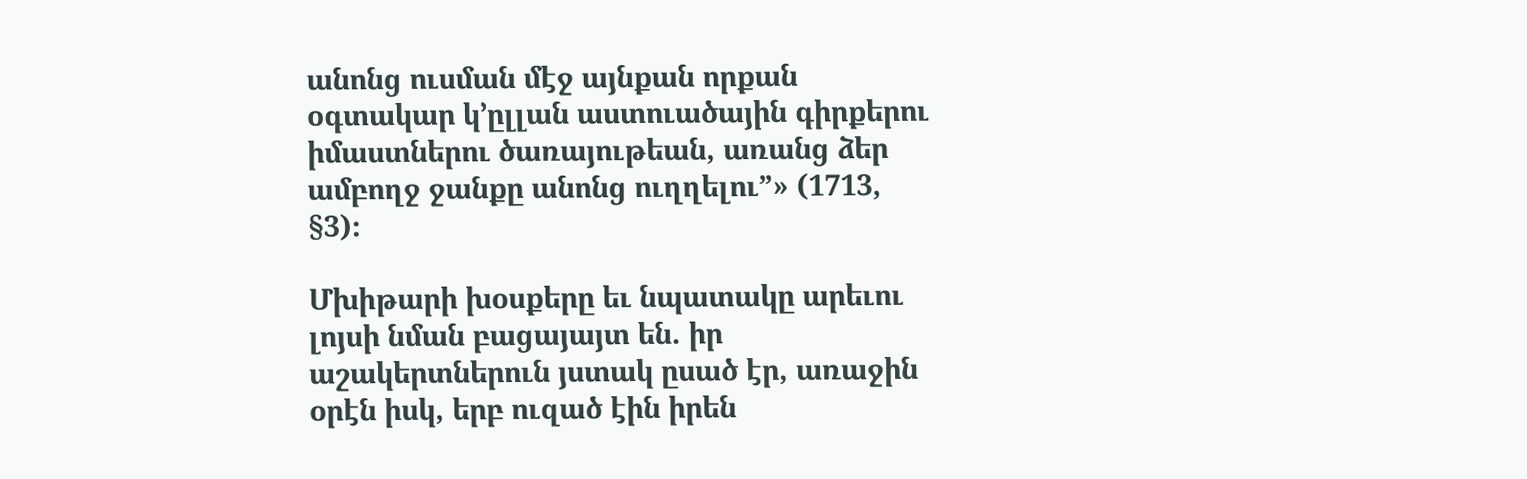անոնց ուսման մէջ այնքան որքան օգտակար կ՚ըլլան աստուածային գիրքերու իմաստներու ծառայութեան, առանց ձեր ամբողջ ջանքը անոնց ուղղելու”» (1713, §3)։

Մխիթարի խօսքերը եւ նպատակը արեւու լոյսի նման բացայայտ են. իր աշակերտներուն յստակ ըսած էր, առաջին օրէն իսկ, երբ ուզած էին իրեն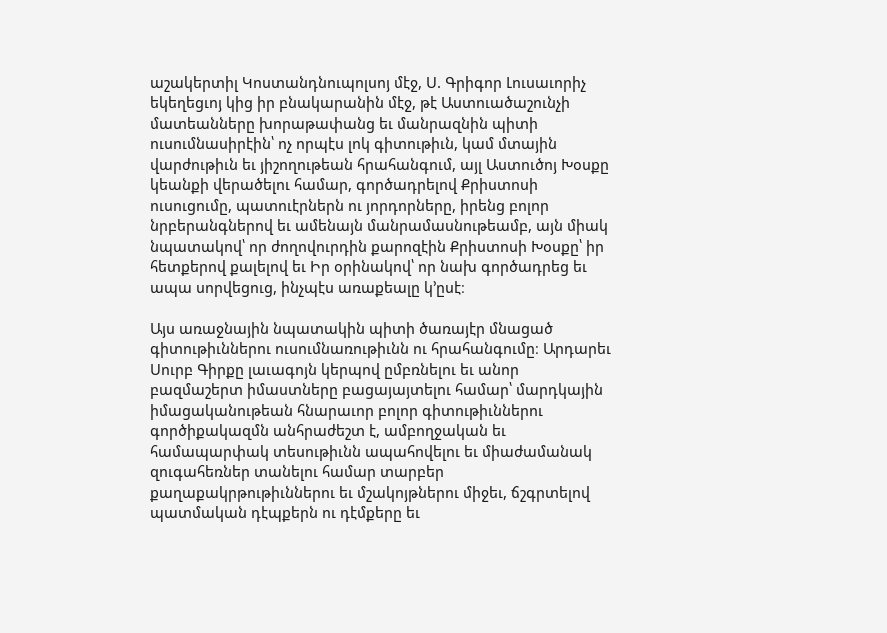աշակերտիլ Կոստանդնուպոլսոյ մէջ, Ս. Գրիգոր Լուսաւորիչ եկեղեցւոյ կից իր բնակարանին մէջ, թէ Աստուածաշունչի մատեանները խորաթափանց եւ մանրազնին պիտի ուսումնասիրէին՝ ոչ որպէս լոկ գիտութիւն, կամ մտային վարժութիւն եւ յիշողութեան հրահանգում, այլ Աստուծոյ Խօսքը կեանքի վերածելու համար, գործադրելով Քրիստոսի ուսուցումը, պատուէրներն ու յորդորները, իրենց բոլոր նրբերանգներով եւ ամենայն մանրամասնութեամբ, այն միակ նպատակով՝ որ ժողովուրդին քարոզէին Քրիստոսի Խօսքը՝ իր հետքերով քալելով եւ Իր օրինակով՝ որ նախ գործադրեց եւ ապա սորվեցուց, ինչպէս առաքեալը կ՚ըսէ։

Այս առաջնային նպատակին պիտի ծառայէր մնացած գիտութիւններու ուսումնառութիւնն ու հրահանգումը։ Արդարեւ Սուրբ Գիրքը լաւագոյն կերպով ըմբռնելու եւ անոր բազմաշերտ իմաստները բացայայտելու համար՝ մարդկային իմացականութեան հնարաւոր բոլոր գիտութիւններու գործիքակազմն անհրաժեշտ է, ամբողջական եւ համապարփակ տեսութիւնն ապահովելու եւ միաժամանակ զուգահեռներ տանելու համար տարբեր քաղաքակրթութիւններու եւ մշակոյթներու միջեւ, ճշգրտելով պատմական դէպքերն ու դէմքերը եւ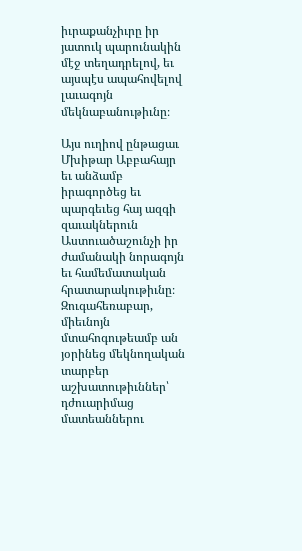իւրաքանչիւրը իր յատուկ պարունակին մէջ տեղադրելով, եւ այսպէս ապահովելով լաւագոյն մեկնաբանութիւնը։

Այս ուղիով ընթացաւ Մխիթար Աբբահայր եւ անձամբ իրագործեց եւ պարգեւեց հայ ազգի զաւակներուն Աստուածաշունչի իր ժամանակի նորագոյն եւ համեմատական հրատարակութիւնը։ Զուգահեռաբար, միեւնոյն մտահոգութեամբ ան յօրինեց մեկնողական տարբեր աշխատութիւններ՝ դժուարիմաց մատեաններու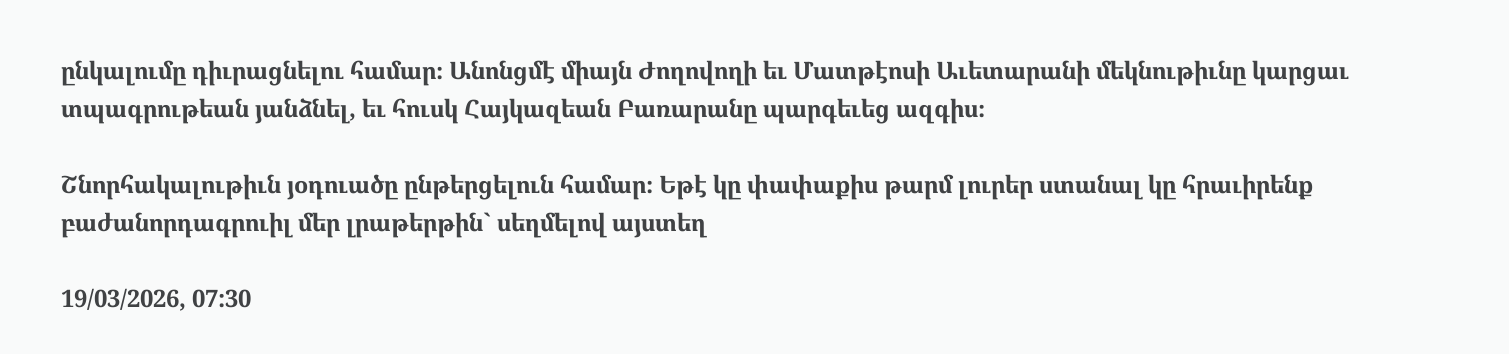ընկալումը դիւրացնելու համար։ Անոնցմէ միայն Ժողովողի եւ Մատթէոսի Աւետարանի մեկնութիւնը կարցաւ տպագրութեան յանձնել, եւ հուսկ Հայկազեան Բառարանը պարգեւեց ազգիս։

Շնորհակալութիւն յօդուածը ընթերցելուն համար։ Եթէ կը փափաքիս թարմ լուրեր ստանալ կը հրաւիրենք բաժանորդագրուիլ մեր լրաթերթին` սեղմելով այստեղ

19/03/2026, 07:30